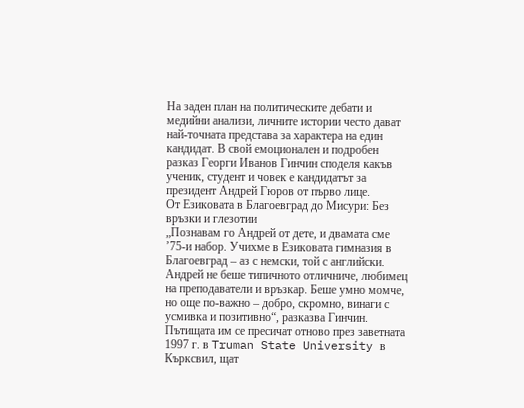На заден план на политическите дебати и медийни анализи, личните истории често дават най-точната представа за характера на един кандидат. В свой емоционален и подробен разказ Георги Иванов Гинчин споделя какъв ученик, студент и човек е кандидатът за президент Андрей Гюров от първо лице.
От Езиковата в Благоевград до Мисури: Без връзки и глезотии
„Познавам го Андрей от дете, и двамата сме ’75-и набор. Учихме в Езиковата гимназия в Благоевград – аз с немски, той с английски. Андрей не беше типичното отличниче, любимец на преподаватели и връзкар. Беше умно момче, но още по-важно – добро, скромно, винаги с усмивка и позитивно“, разказва Гинчин.
Пътищата им се пресичат отново през заветната 1997 г. в Truman State University в Кърксвил, щат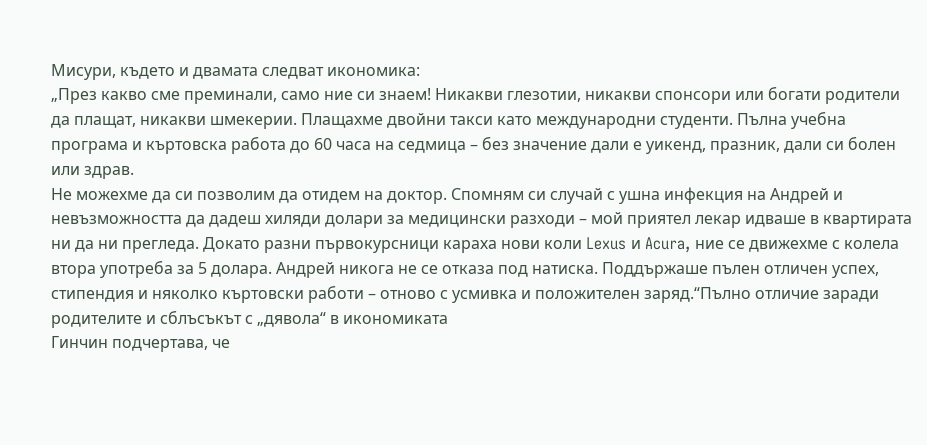Мисури, където и двамата следват икономика:
„През какво сме преминали, само ние си знаем! Никакви глезотии, никакви спонсори или богати родители да плащат, никакви шмекерии. Плащахме двойни такси като международни студенти. Пълна учебна програма и къртовска работа до 60 часа на седмица – без значение дали е уикенд, празник, дали си болен или здрав.
Не можехме да си позволим да отидем на доктор. Спомням си случай с ушна инфекция на Андрей и невъзможността да дадеш хиляди долари за медицински разходи – мой приятел лекар идваше в квартирата ни да ни прегледа. Докато разни първокурсници караха нови коли Lexus и Acura, ние се движехме с колела втора употреба за 5 долара. Андрей никога не се отказа под натиска. Поддържаше пълен отличен успех, стипендия и няколко къртовски работи – отново с усмивка и положителен заряд.“Пълно отличие заради родителите и сблъсъкът с „дявола“ в икономиката
Гинчин подчертава, че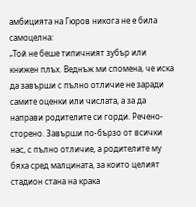амбицията на Гюров никога не е била самоцелна:
„Той не беше типичният зубър или книжен плъх. Веднъж ми спомена, че иска да завърши с пълно отличие не заради самите оценки или числата, а за да направи родителите си горди. Речено-сторено. Завърши по-бързо от всички нас, с пълно отличие, а родителите му бяха сред малцината, за които целият стадион стана на крака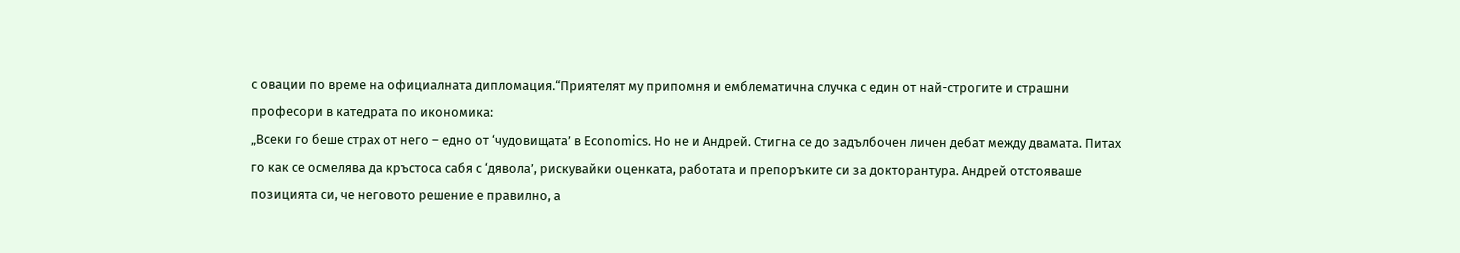с овации по време на официалната дипломация.“Приятелят му припомня и емблематична случка с един от най-строгите и страшни професори в катедрата по икономика:
„Всеки го беше страх от него – едно от ‘чудовищата’ в Economics. Но не и Андрей. Стигна се до задълбочен личен дебат между двамата. Питах го как се осмелява да кръстоса сабя с ‘дявола’, рискувайки оценката, работата и препоръките си за докторантура. Андрей отстояваше позицията си, че неговото решение е правилно, а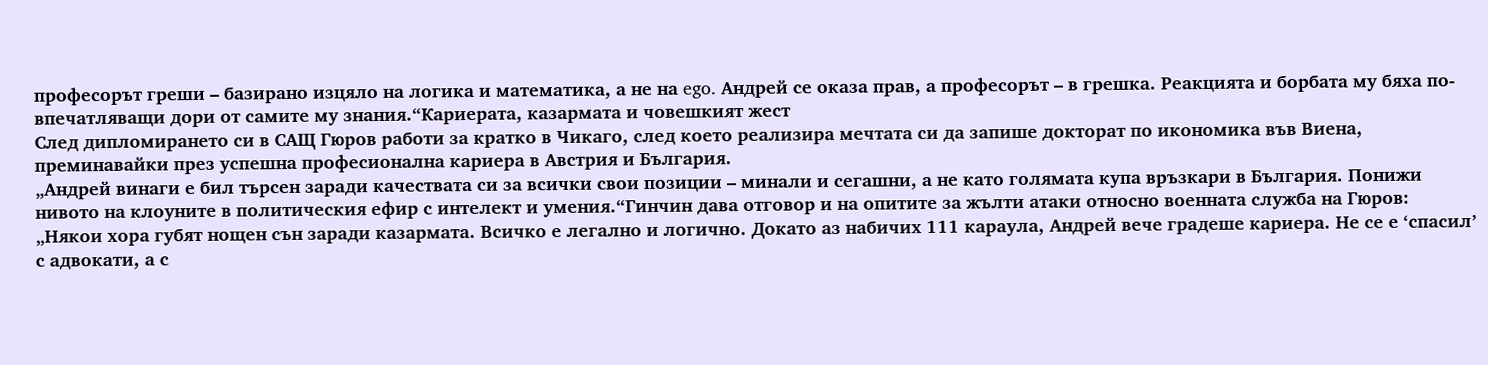професорът греши – базирано изцяло на логика и математика, а не на ego. Андрей се оказа прав, а професорът – в грешка. Реакцията и борбата му бяха по-впечатляващи дори от самите му знания.“Кариерата, казармата и човешкият жест
След дипломирането си в САЩ Гюров работи за кратко в Чикаго, след което реализира мечтата си да запише докторат по икономика във Виена, преминавайки през успешна професионална кариера в Австрия и България.
„Андрей винаги е бил търсен заради качествата си за всички свои позиции – минали и сегашни, а не като голямата купа връзкари в България. Понижи нивото на клоуните в политическия ефир с интелект и умения.“Гинчин дава отговор и на опитите за жълти атаки относно военната служба на Гюров:
„Някои хора губят нощен сън заради казармата. Всичко е легално и логично. Докато аз набичих 111 караула, Андрей вече градеше кариера. Не се е ‘спасил’ с адвокати, а с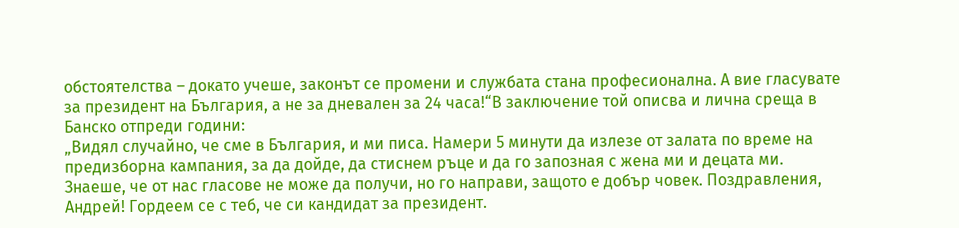обстоятелства – докато учеше, законът се промени и службата стана професионална. А вие гласувате за президент на България, а не за дневален за 24 часа!“В заключение той описва и лична среща в Банско отпреди години:
„Видял случайно, че сме в България, и ми писа. Намери 5 минути да излезе от залата по време на предизборна кампания, за да дойде, да стиснем ръце и да го запозная с жена ми и децата ми. Знаеше, че от нас гласове не може да получи, но го направи, защото е добър човек. Поздравления, Андрей! Гордеем се с теб, че си кандидат за президент.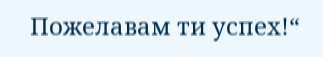Пожелавам ти успех!“